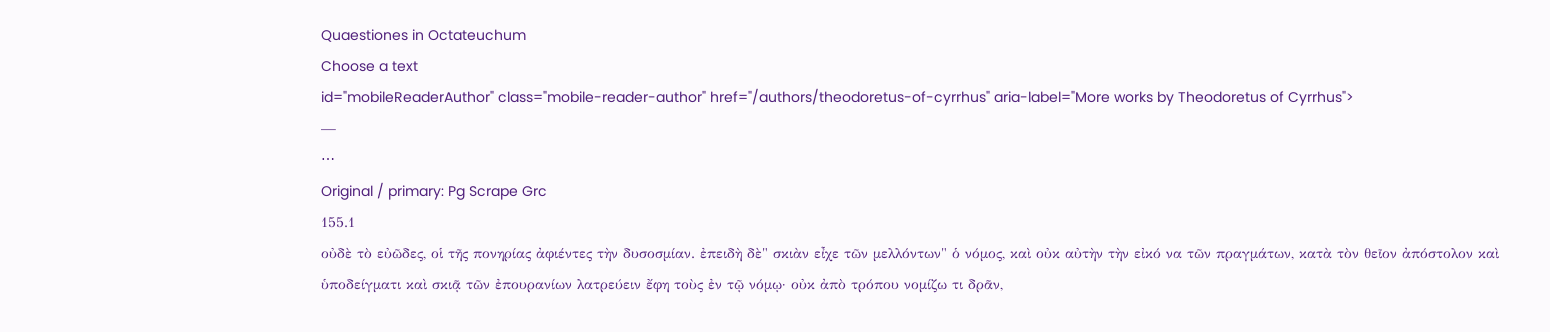Quaestiones in Octateuchum
Choose a text
id="mobileReaderAuthor" class="mobile-reader-author" href="/authors/theodoretus-of-cyrrhus" aria-label="More works by Theodoretus of Cyrrhus">
—
⋯
Original / primary: Pg Scrape Grc
155.1
οὐδὲ τὸ εὐῶδες, οἱ τῆς πονηρίας ἀφιέντες τὴν δυσοσμίαν. ἐπειδὴ δὲ" σκιὰν εἶχε τῶν μελλόντων" ὁ νόμος, καὶ οὐκ αὐτὴν τὴν εἰκό να τῶν πραγμάτων, κατὰ τὸν θεῖον ἀπόστολον καὶ ὑποδείγματι καὶ σκιᾷ τῶν ἐπουρανίων λατρεύειν ἔφη τοὺς ἐν τῷ νόμῳ· οὐκ ἀπὸ τρόπου νομίζω τι δρᾶν,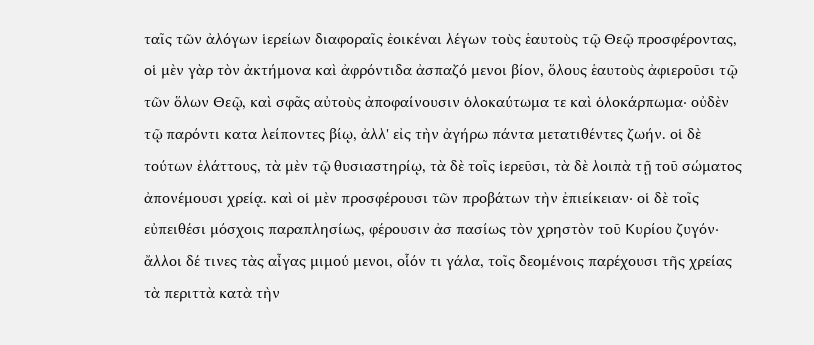ταῖς τῶν ἀλόγων ἱερείων διαφοραῖς ἐοικέναι λέγων τοὺς ἑαυτοὺς τῷ Θεῷ προσφέροντας, οἱ μὲν γὰρ τὸν ἀκτήμονα καὶ ἀφρόντιδα ἀσπαζό μενοι βίον, ὅλους ἑαυτοὺς ἀφιεροῦσι τῷ τῶν ὅλων Θεῷ, καὶ σφᾶς αὐτοὺς ἀποφαίνουσιν ὁλοκαύτωμα τε καὶ ὁλοκάρπωμα· οὐδὲν τῷ παρόντι κατα λείποντες βίῳ, ἀλλ' εἰς τὴν ἀγήρω πάντα μετατιθέντες ζωήν. οἱ δὲ τούτων ἐλάττους, τὰ μὲν τῷ θυσιαστηρίῳ, τὰ δὲ τοῖς ἱερεῦσι, τὰ δὲ λοιπὰ τῇ τοῦ σώματος ἀπονέμουσι χρείᾳ. καὶ οἱ μὲν προσφέρουσι τῶν προβάτων τὴν ἐπιείκειαν· οἱ δὲ τοῖς εὐπειθέσι μόσχοις παραπλησίως, φέρουσιν ἀσ πασίως τὸν χρηστὸν τοῦ Κυρίου ζυγόν· ἄλλοι δέ τινες τὰς αἶγας μιμού μενοι, οἷόν τι γάλα, τοῖς δεομένοις παρέχουσι τῆς χρείας τὰ περιττὰ κατὰ τὴν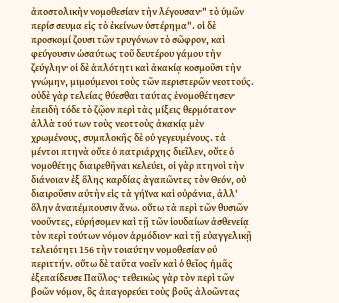ἀποστολικὴν νομοθεσίαν τὴν λέγουσαν·" τὸ ὑμῶν περίσ σευμα εἰς τὸ ἐκείνων ὑστέρημα". οἱ δὲ προσκομί ζουσι τῶν τρυγόνων τὸ σῶφρον, καὶ φεύγουσιν ὡσαύτως τοῦ δευτέρου γάμου τὴν ζεύγλην· οἱ δὲ ἁπλότητι καὶ ἀκακίᾳ κοσμοῦσι τὴν γνώμην, μιμούμενοι τοὺς τῶν περιστερῶν νεοττούς. οὐδὲ γὰρ τελείας θύεσθαι ταύτας ἐνομοθέτησεν· ἐπειδὴ τόδε τὸ ζῷον περὶ τὰς μίξεις θερμότατον· ἀλλὰ τού των τοὺς νεοττοὺς ἀκακίᾳ μὲν χρωμένους, συμπλοκῆς δὲ οὐ γεγευμένους. τὰ μέντοι πτηνὰ οὔτε ὁ πατριάρχης διεῖλεν, οὔτε ὁ νομοθέτης διαιρεθῆναι κελεύει, οἱ γὰρ πτηνοὶ τὴν διάνοιαν ἐξ ὅλης καρδίας ἀγαπῶντες τὸν Θεόν, οὐ διαιροῦσιν αὐτὴν εἰς τὰ γήϊνα καὶ οὐράνια, ἀλλ' ὅλην ἀναπέμπουσιν ἄνω. οὕτω τὰ περὶ τῶν θυσιῶν νοοῦντες, εὑρήσομεν καὶ τῇ τῶν ἰουδαίων ἀσθενείᾳ τὸν περὶ τούτων νόμον ἁρμόδιον· καὶ τῇ εὐαγγελικῇ τελειότητι 156 τὴν τοιαύτην νομοθεσίαν οὐ περιττήν. οὕτω δὲ ταῦτα νοεῖν καὶ ὁ θεῖος ἡμᾶς ἐξεπαίδευσε Παῦλος· τεθεικὼς γὰρ τὸν περὶ τῶν βοῶν νόμον, ὃς ἀπαγορεύει τοὺς βοῦς ἀλοῶντας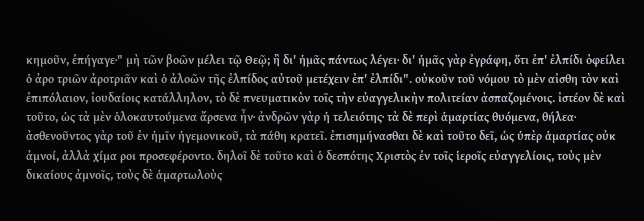κημοῦν, ἐπήγαγε·" μὴ τῶν βοῶν μέλει τῷ Θεῷ; ἢ δι' ἡμᾶς πάντως λέγει· δι' ἡμᾶς γὰρ ἐγράφη, ὅτι ἐπ' ἐλπίδι ὀφείλει ὁ ἀρο τριῶν ἀροτριᾶν καὶ ὁ ἀλοῶν τῆς ἐλπίδος αὐτοῦ μετέχειν ἐπ' ἐλπίδι". οὐκοῦν τοῦ νόμου τὸ μὲν αἰσθη τὸν καὶ ἐπιπόλαιον, ἰουδαίοις κατάλληλον, τὸ δὲ πνευματικὸν τοῖς τὴν εὐαγγελικὴν πολιτείαν ἀσπαζομένοις. ἰστέον δὲ καὶ τοῦτο, ὡς τὰ μὲν ὁλοκαυτούμενα ἄρσενα ἦν· ἀνδρῶν γὰρ ἡ τελειότης· τὰ δὲ περὶ ἁμαρτίας θυόμενα, θήλεα· ἀσθενοῦντος γὰρ τοῦ ἐν ἡμῖν ἡγεμονικοῦ, τὰ πάθη κρατεῖ. ἐπισημήνασθαι δὲ καὶ τοῦτο δεῖ, ὡς ὑπὲρ ἁμαρτίας οὐκ ἀμνοί, ἀλλὰ χίμα ροι προσεφέροντο. δηλοῖ δὲ τοῦτο καὶ ὁ δεσπότης Χριστὸς ἐν τοῖς ἱεροῖς εὐαγγελίοις, τοὺς μὲν δικαίους ἀμνοῖς, τοὺς δὲ ἁμαρτωλοὺς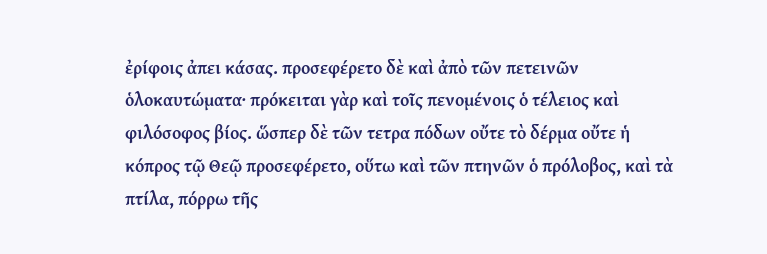ἐρίφοις ἀπει κάσας. προσεφέρετο δὲ καὶ ἀπὸ τῶν πετεινῶν ὁλοκαυτώματα· πρόκειται γὰρ καὶ τοῖς πενομένοις ὁ τέλειος καὶ φιλόσοφος βίος. ὥσπερ δὲ τῶν τετρα πόδων οὔτε τὸ δέρμα οὔτε ἡ κόπρος τῷ Θεῷ προσεφέρετο, οὕτω καὶ τῶν πτηνῶν ὁ πρόλοβος, καὶ τὰ πτίλα, πόρρω τῆς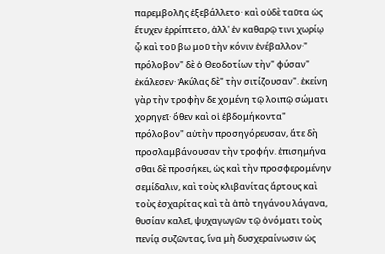παρεμβολῆς ἐξεβάλλετο· καὶ οὐδὲ ταῦτα ὡς ἔτυχεν ἐρρίπτετο, ἀλλ' ἐν καθαρῷ τινι χωρίῳ ᾧ καὶ τοῦ βω μοῦ τὴν κόνιν ἐνέβαλλον·" πρόλοβον" δὲ ὁ Θεοδοτίων τὴν" φύσαν" ἐκάλεσεν· Ἀκύλας δὲ" τὴν σιτίζουσαν". ἐκείνη γὰρ τὴν τροφὴν δε χομένη τῷ λοιπῷ σώματι χορηγεῖ· ὅθεν καὶ οἱ ἑβδομήκοντα" πρόλοβον" αὐτὴν προσηγόρευσαν, ἅτε δὴ προσλαμβάνουσαν τὴν τροφήν. ἐπισημήνα σθαι δὲ προσήκει, ὡς καὶ τὴν προσφερομένην σεμίδαλιν, καὶ τοὺς κλιβανίτας ἄρτους καὶ τοὺς ἐσχαρίτας καὶ τὰ ἀπὸ τηγάνου λάγανα, θυσίαν καλεῖ, ψυχαγωγῶν τῷ ὀνόματι τοὺς πενίᾳ συζῶντας, ἵνα μὴ δυσχεραίνωσιν ὡς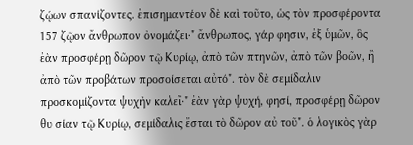ζῴων σπανίζοντες. ἐπισημαντέον δὲ καὶ τοῦτο, ὡς τὸν προσφέροντα 157 ζῷον ἄνθρωπον ὀνομάζει·" ἄνθρωπος, γάρ φησιν, ἐξ ὑμῶν, ὃς ἐὰν προσφέρῃ δῶρον τῷ Κυρίῳ, ἀπὸ τῶν πτηνῶν, ἀπὸ τῶν βοῶν, ἢ ἀπὸ τῶν προβάτων προσοίσεται αὐτό". τὸν δὲ σεμίδαλιν προσκομίζοντα ψυχὴν καλεῖ·" ἐὰν γὰρ ψυχή, φησί, προσφέρῃ δῶρον θυ σίαν τῷ Κυρίῳ, σεμίδαλις ἔσται τὸ δῶρον αὐ τοῦ". ὁ λογικὸς γὰρ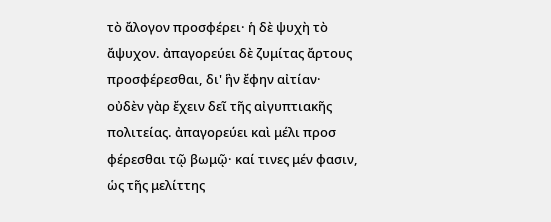τὸ ἄλογον προσφέρει· ἡ δὲ ψυχὴ τὸ ἄψυχον. ἀπαγορεύει δὲ ζυμίτας ἄρτους προσφέρεσθαι, δι' ἣν ἔφην αἰτίαν· οὐδὲν γὰρ ἔχειν δεῖ τῆς αἰγυπτιακῆς πολιτείας. ἀπαγορεύει καὶ μέλι προσ φέρεσθαι τῷ βωμῷ· καί τινες μέν φασιν, ὡς τῆς μελίττης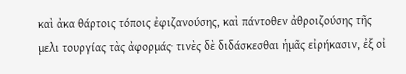καὶ ἀκα θάρτοις τόποις ἐφιζανούσης, καὶ πάντοθεν ἀθροιζούσης τῆς μελι τουργίας τὰς ἀφορμάς· τινὲς δὲ διδάσκεσθαι ἡμᾶς εἰρήκασιν, ἐξ οἰ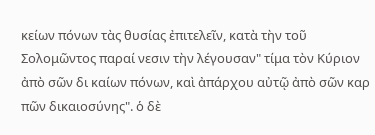κείων πόνων τὰς θυσίας ἐπιτελεῖν, κατὰ τὴν τοῦ Σολομῶντος παραί νεσιν τὴν λέγουσαν" τίμα τὸν Κύριον ἀπὸ σῶν δι καίων πόνων, καὶ ἀπάρχου αὐτῷ ἀπὸ σῶν καρ πῶν δικαιοσύνης". ὁ δὲ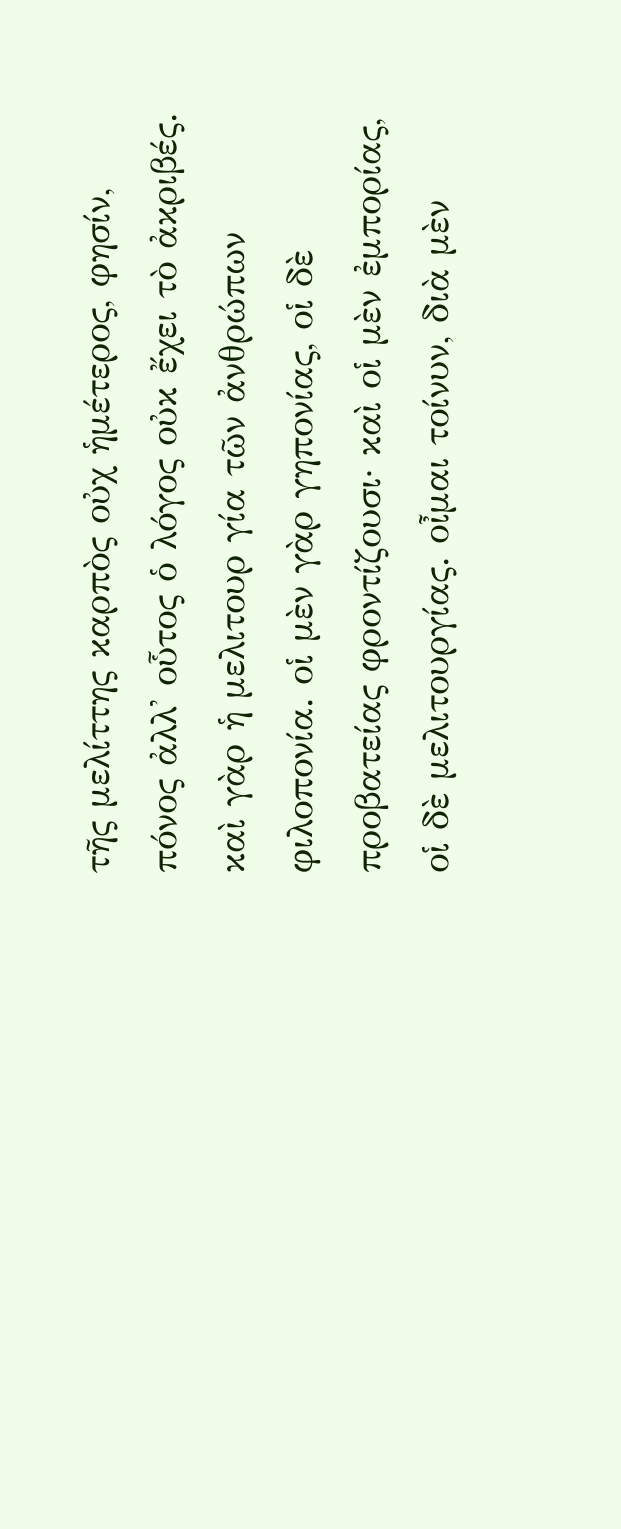τῆς μελίττης καρπὸς οὐχ ἡμέτερος, φησίν, πόνος ἀλλ' οὗτος ὁ λόγος οὐκ ἔχει τὸ ἀκριβές. καὶ γὰρ ἡ μελιτουρ γία τῶν ἀνθρώπων φιλοπονία. οἱ μὲν γὰρ γηπονίας, οἱ δὲ προβατείας φροντίζουσι· καὶ οἱ μὲν ἐμπορίας, οἱ δὲ μελιτουργίας. οἶμαι τοίνυν, διὰ μὲν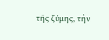τῆς ζύμης, τὴν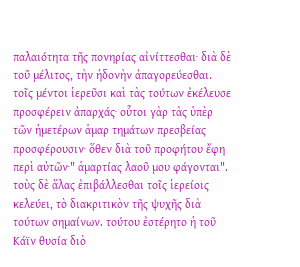παλαιότητα τῆς πονηρίας αἰνίττεσθαι· διὰ δὲ τοῦ μέλιτος, τὴν ἡδονὴν ἀπαγορεύεσθαι. τοῖς μέντοι ἱερεῦσι καὶ τὰς τούτων ἐκέλευσε προσφέρειν ἀπαρχάς· οὗτοι γὰρ τὰς ὑπὲρ τῶν ἡμετέρων ἁμαρ τημάτων πρεσβείας προσφέρουσιν· ὅθεν διὰ τοῦ προφήτου ἔφη περὶ αὐτῶν·" ἁμαρτίας λαοῦ μου φάγονται". τοὺς δὲ ἅλας ἐπιβάλλεσθαι τοῖς ἱερείοις κελεύει, τὸ διακριτικὸν τῆς ψυχῆς διὰ τούτων σημαίνων. τούτου ἐστέρητο ἡ τοῦ Κάϊν θυσία διὸ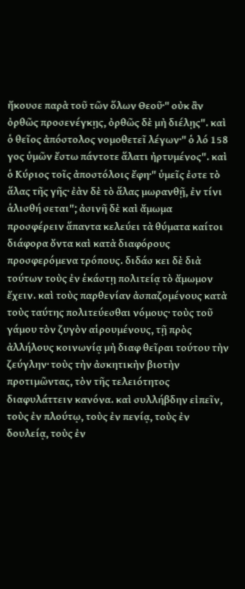ἤκουσε παρὰ τοῦ τῶν ὅλων Θεοῦ·" οὐκ ἂν ὀρθῶς προσενέγκῃς, ὀρθῶς δὲ μὴ διέλῃς". καὶ ὁ θεῖος ἀπόστολος νομοθετεῖ λέγων·" ὁ λό 158 γος ὑμῶν ἔστω πάντοτε ἅλατι ἠρτυμένος". καὶ ὁ Κύριος τοῖς ἀποστόλοις ἔφη·" ὑμεῖς ἐστε τὸ ἅλας τῆς γῆς· ἐὰν δὲ τὸ ἅλας μωρανθῇ, ἐν τίνι ἁλισθή σεται"; ἀσινῆ δὲ καὶ ἄμωμα προσφέρειν ἅπαντα κελεύει τὰ θύματα καίτοι διάφορα ὄντα καὶ κατὰ διαφόρους προσφερόμενα τρόπους. διδάσ κει δὲ διὰ τούτων τοὺς ἐν ἑκάστῃ πολιτείᾳ τὸ ἄμωμον ἔχειν. καὶ τοὺς παρθενίαν ἀσπαζομένους κατὰ τοὺς ταύτης πολιτεύεσθαι νόμους· τοὺς τοῦ γάμου τὸν ζυγὸν αἱρουμένους, τῇ πρὸς ἀλλήλους κοινωνίᾳ μὴ διαφ θεῖραι τούτου τὴν ζεύγλην· τοὺς τὴν ἀσκητικὴν βιοτὴν προτιμῶντας, τὸν τῆς τελειότητος διαφυλάττειν κανόνα. καὶ συλλήβδην εἰπεῖν, τοὺς ἐν πλούτῳ, τοὺς ἐν πενίᾳ, τοὺς ἐν δουλείᾳ, τοὺς ἐν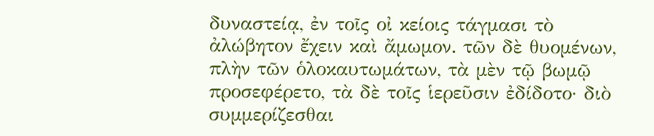δυναστείᾳ, ἐν τοῖς οἰ κείοις τάγμασι τὸ ἀλώβητον ἔχειν καὶ ἄμωμον. τῶν δὲ θυομένων, πλὴν τῶν ὁλοκαυτωμάτων, τὰ μὲν τῷ βωμῷ προσεφέρετο, τὰ δὲ τοῖς ἱερεῦσιν ἐδίδοτο· διὸ συμμερίζεσθαι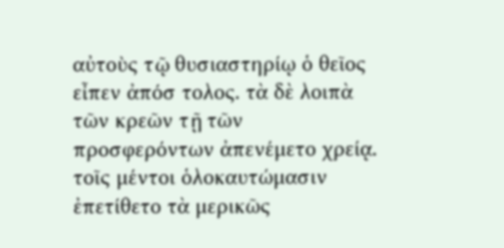αὐτοὺς τῷ θυσιαστηρίῳ ὁ θεῖος εἶπεν ἀπόσ τολος. τὰ δὲ λοιπὰ τῶν κρεῶν τῇ τῶν προσφερόντων ἀπενέμετο χρείᾳ. τοῖς μέντοι ὁλοκαυτώμασιν ἐπετίθετο τὰ μερικῶς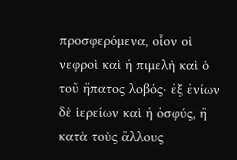προσφερόμενα, οἷον οἱ νεφροὶ καὶ ἡ πιμελὴ καὶ ὁ τοῦ ἥπατος λοβός· ἐξ ἐνίων δὲ ἱερείων καὶ ἡ ὀσφύς, ἢ κατὰ τοὺς ἄλλους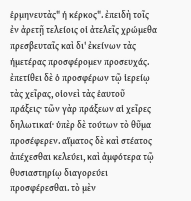ἑρμηνευτὰς" ἡ κέρκος". ἐπειδὴ τοῖς ἐν ἀρετῇ τελείοις οἱ ἀτελεῖς χρώμεθα πρεσβευταῖς καὶ δι' ἐκείνων τὰς ἡμετέρας προσφέρομεν προσευχάς. ἐπετίθει δὲ ὁ προσφέρων τῷ ἱερείῳ τὰς χεῖρας, οἱονεὶ τὰς ἑαυτοῦ πράξεις· τῶν γὰρ πράξεων αἱ χεῖρες δηλωτικαί· ὑπὲρ δὲ τούτων τὸ θῦμα προσέφερεν. αἵματος δὲ καὶ στέατος ἀπέχεσθαι κελεύει, καὶ ἀμφότερα τῷ θυσιαστηρίῳ διαγορεύει προσφέρεσθαι. τὸ μὲν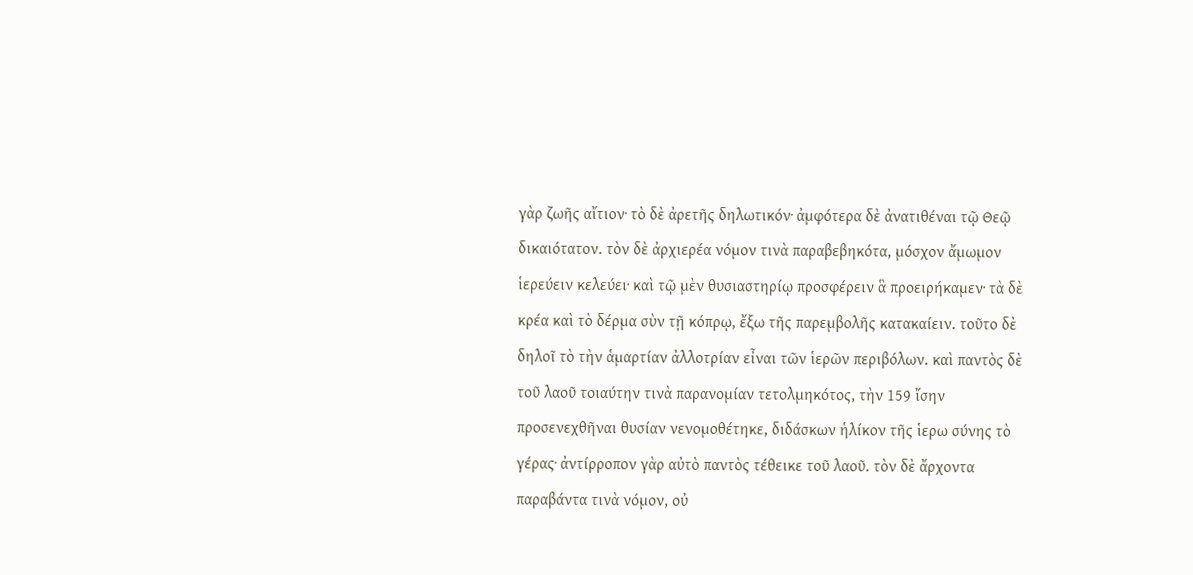γὰρ ζωῆς αἴτιον· τὸ δὲ ἀρετῆς δηλωτικόν· ἀμφότερα δὲ ἀνατιθέναι τῷ Θεῷ δικαιότατον. τὸν δὲ ἀρχιερέα νόμον τινὰ παραβεβηκότα, μόσχον ἄμωμον ἱερεύειν κελεύει· καὶ τῷ μὲν θυσιαστηρίῳ προσφέρειν ἃ προειρήκαμεν· τὰ δὲ κρέα καὶ τὸ δέρμα σὺν τῇ κόπρῳ, ἔξω τῆς παρεμβολῆς κατακαίειν. τοῦτο δὲ δηλοῖ τὸ τὴν ἁμαρτίαν ἀλλοτρίαν εἶναι τῶν ἱερῶν περιβόλων. καὶ παντὸς δὲ τοῦ λαοῦ τοιαύτην τινὰ παρανομίαν τετολμηκότος, τὴν 159 ἴσην προσενεχθῆναι θυσίαν νενομοθέτηκε, διδάσκων ἡλίκον τῆς ἱερω σύνης τὸ γέρας· ἀντίρροπον γὰρ αὐτὸ παντὸς τέθεικε τοῦ λαοῦ. τὸν δὲ ἄρχοντα παραβάντα τινὰ νόμον, οὐ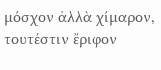μόσχον ἀλλὰ χίμαρον, τουτέστιν ἔριφον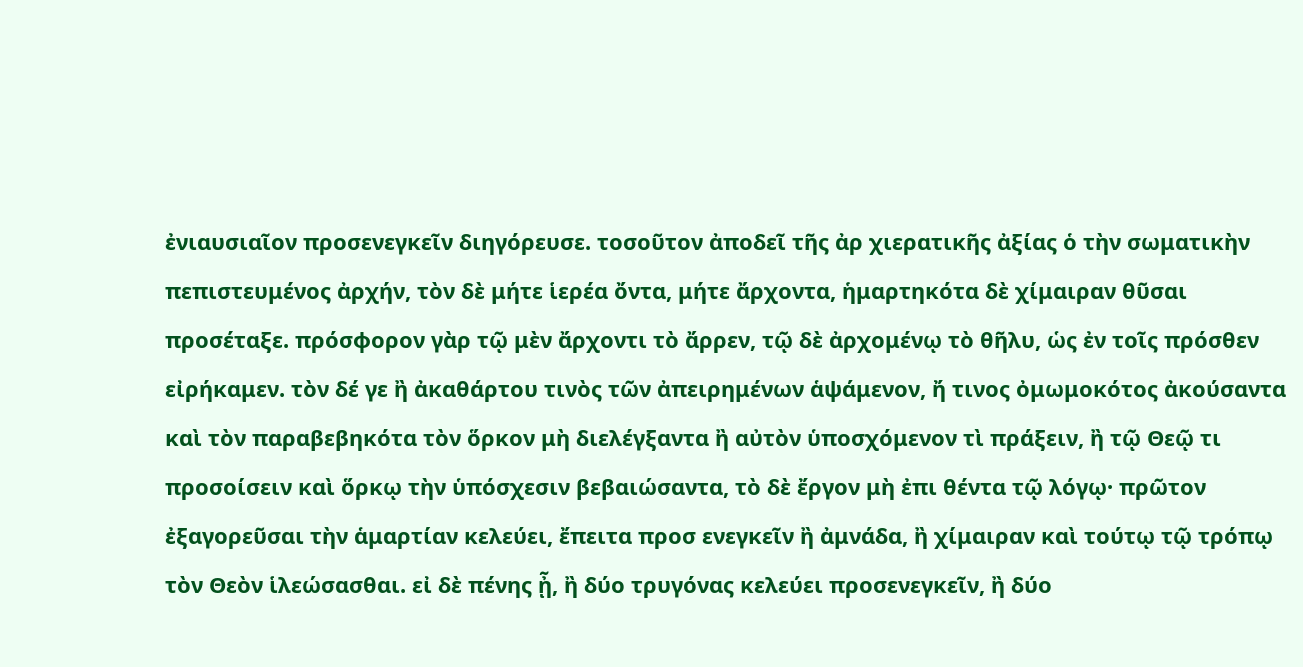ἐνιαυσιαῖον προσενεγκεῖν διηγόρευσε. τοσοῦτον ἀποδεῖ τῆς ἀρ χιερατικῆς ἀξίας ὁ τὴν σωματικὴν πεπιστευμένος ἀρχήν, τὸν δὲ μήτε ἱερέα ὄντα, μήτε ἄρχοντα, ἡμαρτηκότα δὲ χίμαιραν θῦσαι προσέταξε. πρόσφορον γὰρ τῷ μὲν ἄρχοντι τὸ ἄρρεν, τῷ δὲ ἀρχομένῳ τὸ θῆλυ, ὡς ἐν τοῖς πρόσθεν εἰρήκαμεν. τὸν δέ γε ἢ ἀκαθάρτου τινὸς τῶν ἀπειρημένων ἁψάμενον, ἤ τινος ὀμωμοκότος ἀκούσαντα καὶ τὸν παραβεβηκότα τὸν ὅρκον μὴ διελέγξαντα ἢ αὐτὸν ὑποσχόμενον τὶ πράξειν, ἢ τῷ Θεῷ τι προσοίσειν καὶ ὅρκῳ τὴν ὑπόσχεσιν βεβαιώσαντα, τὸ δὲ ἔργον μὴ ἐπι θέντα τῷ λόγῳ· πρῶτον ἐξαγορεῦσαι τὴν ἁμαρτίαν κελεύει, ἔπειτα προσ ενεγκεῖν ἢ ἀμνάδα, ἢ χίμαιραν καὶ τούτῳ τῷ τρόπῳ τὸν Θεὸν ἱλεώσασθαι. εἰ δὲ πένης ᾖ, ἢ δύο τρυγόνας κελεύει προσενεγκεῖν, ἢ δύο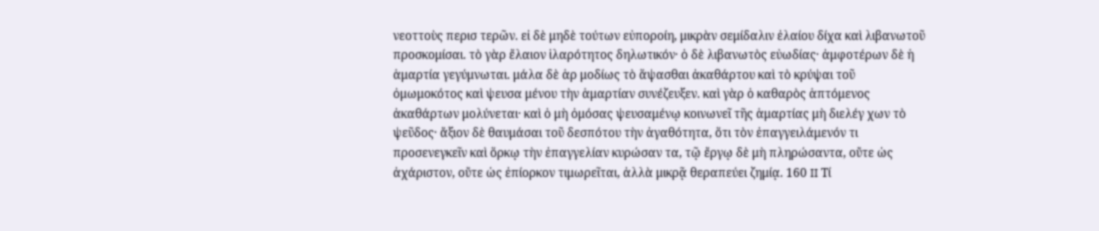νεοττοὺς περισ τερῶν. εἰ δὲ μηδὲ τούτων εὐποροίη, μικρὰν σεμίδαλιν ἐλαίου δίχα καὶ λιβανωτοῦ προσκομίσαι. τὸ γὰρ ἔλαιον ἱλαρότητος δηλωτικόν· ὁ δὲ λιβανωτὸς εὐωδίας· ἀμφοτέρων δὲ ἡ ἁμαρτία γεγύμνωται. μάλα δὲ ἁρ μοδίως τὸ ἅψασθαι ἀκαθάρτου καὶ τὸ κρύψαι τοῦ ὀμωμοκότος καὶ ψευσα μένου τὴν ἁμαρτίαν συνέζευξεν. καὶ γὰρ ὁ καθαρὸς ἁπτόμενος ἀκαθάρτων μολύνεται· καὶ ὁ μὴ ὀμόσας ψευσαμένῳ κοινωνεῖ τῆς ἁμαρτίας μὴ διελέγ χων τὸ ψεῦδος· ἄξιον δὲ θαυμάσαι τοῦ δεσπότου τὴν ἀγαθότητα, ὅτι τὸν ἐπαγγειλάμενόν τι προσενεγκεῖν καὶ ὅρκῳ τὴν ἐπαγγελίαν κυρώσαν τα, τῷ ἔργῳ δὲ μὴ πληρώσαντα, οὔτε ὡς ἀχάριστον, οὔτε ὡς ἐπίορκον τιμωρεῖται, ἀλλὰ μικρᾷ θεραπεύει ζημίᾳ. 160 II Τί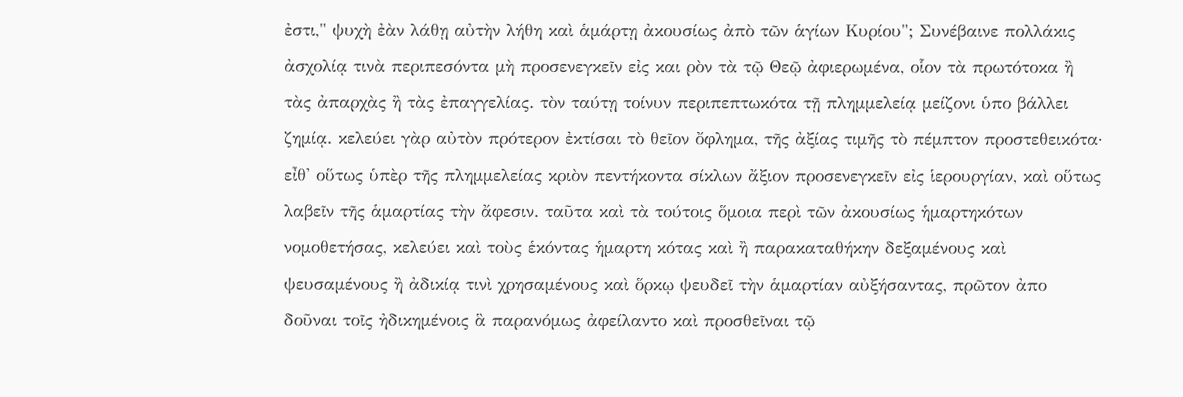ἐστι," ψυχὴ ἐὰν λάθῃ αὐτὴν λήθη καὶ ἁμάρτῃ ἀκουσίως ἀπὸ τῶν ἁγίων Κυρίου"; Συνέβαινε πολλάκις ἀσχολίᾳ τινὰ περιπεσόντα μὴ προσενεγκεῖν εἰς και ρὸν τὰ τῷ Θεῷ ἀφιερωμένα, οἷον τὰ πρωτότοκα ἢ τὰς ἀπαρχὰς ἢ τὰς ἐπαγγελίας. τὸν ταύτῃ τοίνυν περιπεπτωκότα τῇ πλημμελείᾳ μείζονι ὑπο βάλλει ζημίᾳ. κελεύει γὰρ αὐτὸν πρότερον ἐκτίσαι τὸ θεῖον ὄφλημα, τῆς ἀξίας τιμῆς τὸ πέμπτον προστεθεικότα· εἶθ' οὕτως ὑπὲρ τῆς πλημμελείας κριὸν πεντήκοντα σίκλων ἄξιον προσενεγκεῖν εἰς ἱερουργίαν, καὶ οὕτως λαβεῖν τῆς ἁμαρτίας τὴν ἄφεσιν. ταῦτα καὶ τὰ τούτοις ὅμοια περὶ τῶν ἀκουσίως ἡμαρτηκότων νομοθετήσας, κελεύει καὶ τοὺς ἑκόντας ἡμαρτη κότας καὶ ἢ παρακαταθήκην δεξαμένους καὶ ψευσαμένους ἢ ἀδικίᾳ τινὶ χρησαμένους καὶ ὅρκῳ ψευδεῖ τὴν ἁμαρτίαν αὐξήσαντας, πρῶτον ἀπο δοῦναι τοῖς ἠδικημένοις ἃ παρανόμως ἀφείλαντο καὶ προσθεῖναι τῷ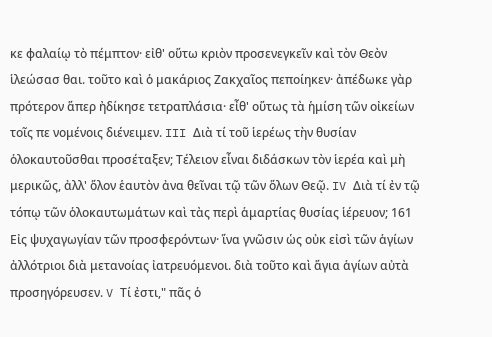κε φαλαίῳ τὸ πέμπτον· εἰθ' οὕτω κριὸν προσενεγκεῖν καὶ τὸν Θεὸν ἱλεώσασ θαι. τοῦτο καὶ ὁ μακάριος Ζακχαῖος πεποίηκεν· ἀπέδωκε γὰρ πρότερον ἅπερ ἠδίκησε τετραπλάσια· εἶθ' οὕτως τὰ ἡμίση τῶν οἰκείων τοῖς πε νομένοις διένειμεν. III Διὰ τί τοῦ ἱερέως τὴν θυσίαν ὁλοκαυτοῦσθαι προσέταξεν; Τέλειον εἶναι διδάσκων τὸν ἱερέα καὶ μὴ μερικῶς, ἀλλ' ὅλον ἑαυτὸν ἀνα θεῖναι τῷ τῶν ὅλων Θεῷ. IV Διὰ τί ἐν τῷ τόπῳ τῶν ὁλοκαυτωμάτων καὶ τὰς περὶ ἁμαρτίας θυσίας ἱέρευον; 161 Εἰς ψυχαγωγίαν τῶν προσφερόντων· ἵνα γνῶσιν ὡς οὐκ εἰσὶ τῶν ἁγίων ἀλλότριοι διὰ μετανοίας ἰατρευόμενοι. διὰ τοῦτο καὶ ἅγια ἁγίων αὐτὰ προσηγόρευσεν. V Τί ἐστι," πᾶς ὁ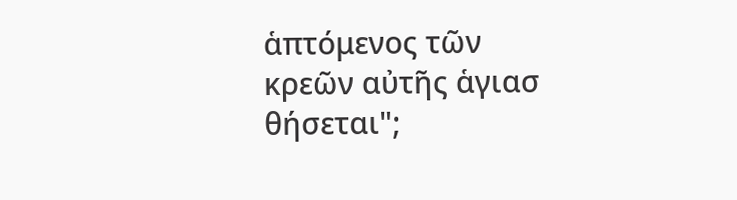ἁπτόμενος τῶν κρεῶν αὐτῆς ἁγιασ θήσεται";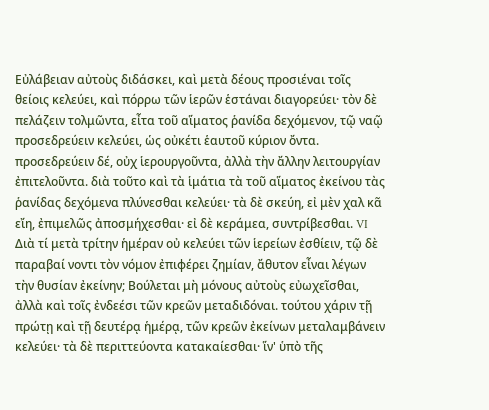Εὐλάβειαν αὐτοὺς διδάσκει, καὶ μετὰ δέους προσιέναι τοῖς θείοις κελεύει, καὶ πόρρω τῶν ἱερῶν ἑστάναι διαγορεύει· τὸν δὲ πελάζειν τολμῶντα, εἶτα τοῦ αἵματος ῥανίδα δεχόμενον, τῷ ναῷ προσεδρεύειν κελεύει, ὡς οὐκέτι ἑαυτοῦ κύριον ὄντα. προσεδρεύειν δέ, οὐχ ἱερουργοῦντα, ἀλλὰ τὴν ἄλλην λειτουργίαν ἐπιτελοῦντα. διὰ τοῦτο καὶ τὰ ἱμάτια τὰ τοῦ αἵματος ἐκείνου τὰς ῥανίδας δεχόμενα πλύνεσθαι κελεύει· τὰ δὲ σκεύη, εἰ μὲν χαλ κᾶ εἴη, ἐπιμελῶς ἀποσμήχεσθαι· εἰ δὲ κεράμεα, συντρίβεσθαι. VI Διὰ τί μετὰ τρίτην ἡμέραν οὐ κελεύει τῶν ἱερείων ἐσθίειν, τῷ δὲ παραβαί νοντι τὸν νόμον ἐπιφέρει ζημίαν, ἄθυτον εἶναι λέγων τὴν θυσίαν ἐκείνην; Βούλεται μὴ μόνους αὐτοὺς εὐωχεῖσθαι, ἀλλὰ καὶ τοῖς ἐνδεέσι τῶν κρεῶν μεταδιδόναι. τούτου χάριν τῇ πρώτῃ καὶ τῇ δευτέρᾳ ἡμέρᾳ, τῶν κρεῶν ἐκείνων μεταλαμβάνειν κελεύει· τὰ δὲ περιττεύοντα κατακαίεσθαι· ἵν' ὑπὸ τῆς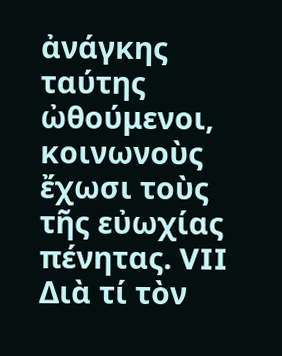ἀνάγκης ταύτης ὠθούμενοι, κοινωνοὺς ἔχωσι τοὺς τῆς εὐωχίας πένητας. VII Διὰ τί τὸν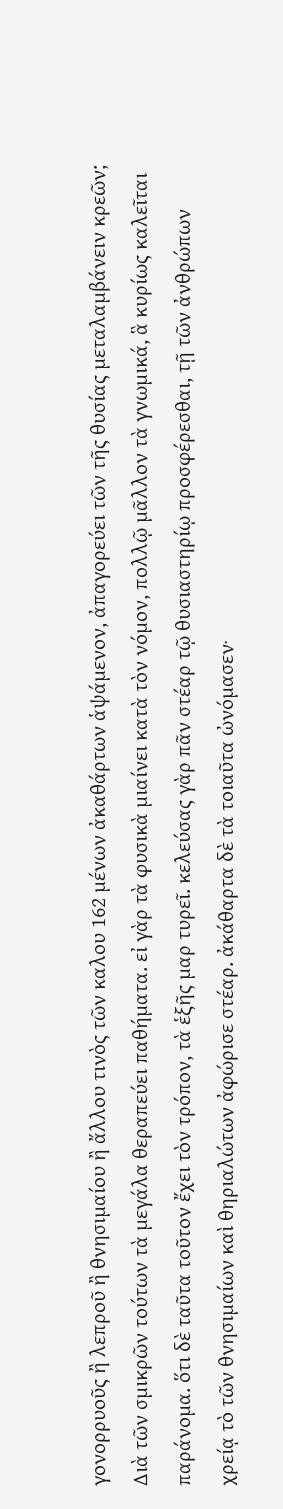γονορρυοῦς ἢ λεπροῦ ἢ θνησιμαίου ἢ ἄλλου τινὸς τῶν καλου 162 μένων ἀκαθάρτων ἁψάμενον, ἀπαγορεύει τῶν τῆς θυσίας μεταλαμβάνειν κρεῶν; Διὰ τῶν σμικρῶν τούτων τὰ μεγάλα θεραπεύει παθήματα. εἰ γὰρ τὰ φυσικὰ μιαίνει κατὰ τὸν νόμον, πολλῷ μᾶλλον τὰ γνωμικά, ἃ κυρίως καλεῖται παράνομα. ὅτι δὲ ταῦτα τοῦτον ἔχει τὸν τρόπον, τὰ ἑξῆς μαρ τυρεῖ. κελεύσας γὰρ πᾶν στέαρ τῷ θυσιαστηρίῳ προσφέρεσθαι, τῇ τῶν ἀνθρώπων χρείᾳ τὸ τῶν θνησιμαίων καὶ θηριαλώτων ἀφώρισε στέαρ. ἀκάθαρτα δὲ τὰ τοιαῦτα ὠνόμασεν·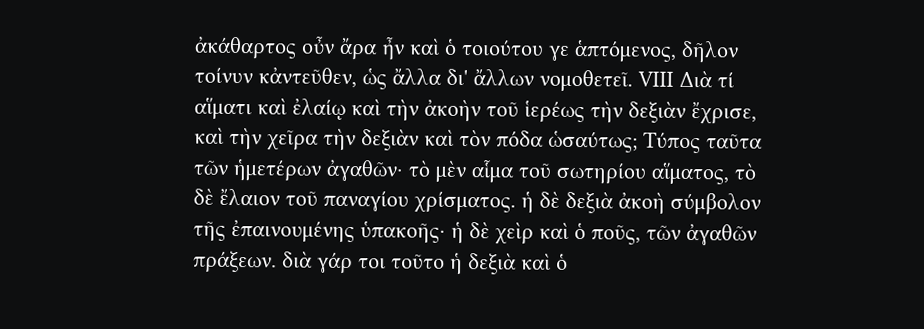ἀκάθαρτος οὖν ἄρα ἦν καὶ ὁ τοιούτου γε ἁπτόμενος, δῆλον τοίνυν κἀντεῦθεν, ὡς ἄλλα δι' ἄλλων νομοθετεῖ. VIII Διὰ τί αἵματι καὶ ἐλαίῳ καὶ τὴν ἀκοὴν τοῦ ἱερέως τὴν δεξιὰν ἔχρισε, καὶ τὴν χεῖρα τὴν δεξιὰν καὶ τὸν πόδα ὡσαύτως; Τύπος ταῦτα τῶν ἡμετέρων ἀγαθῶν· τὸ μὲν αἷμα τοῦ σωτηρίου αἵματος, τὸ δὲ ἔλαιον τοῦ παναγίου χρίσματος. ἡ δὲ δεξιὰ ἀκοὴ σύμβολον τῆς ἐπαινουμένης ὑπακοῆς· ἡ δὲ χεὶρ καὶ ὁ ποῦς, τῶν ἀγαθῶν πράξεων. διὰ γάρ τοι τοῦτο ἡ δεξιὰ καὶ ὁ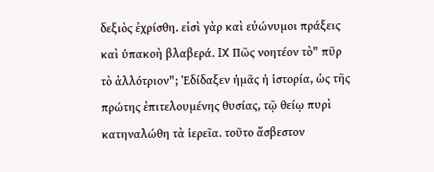δεξιὸς ἐχρίσθη. εἰσὶ γὰρ καὶ εὐώνυμοι πράξεις καὶ ὑπακοὴ βλαβερά. IX Πῶς νοητέον τὸ" πῦρ τὸ ἀλλότριον"; Ἐδίδαξεν ἡμᾶς ἡ ἱστορία, ὡς τῆς πρώτης ἐπιτελουμένης θυσίας, τῷ θείῳ πυρὶ κατηναλώθη τὰ ἱερεῖα. τοῦτο ἄσβεστον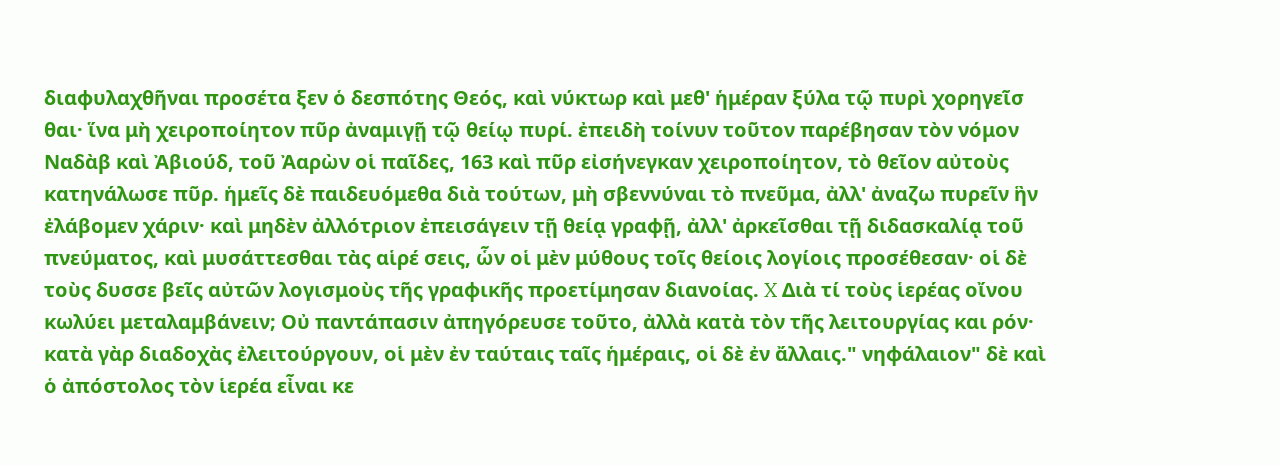διαφυλαχθῆναι προσέτα ξεν ὁ δεσπότης Θεός, καὶ νύκτωρ καὶ μεθ' ἡμέραν ξύλα τῷ πυρὶ χορηγεῖσ θαι· ἵνα μὴ χειροποίητον πῦρ ἀναμιγῇ τῷ θείῳ πυρί. ἐπειδὴ τοίνυν τοῦτον παρέβησαν τὸν νόμον Ναδὰβ καὶ Ἀβιούδ, τοῦ Ἀαρὼν οἱ παῖδες, 163 καὶ πῦρ εἰσήνεγκαν χειροποίητον, τὸ θεῖον αὐτοὺς κατηνάλωσε πῦρ. ἡμεῖς δὲ παιδευόμεθα διὰ τούτων, μὴ σβεννύναι τὸ πνεῦμα, ἀλλ' ἀναζω πυρεῖν ἣν ἐλάβομεν χάριν· καὶ μηδὲν ἀλλότριον ἐπεισάγειν τῇ θείᾳ γραφῇ, ἀλλ' ἀρκεῖσθαι τῇ διδασκαλίᾳ τοῦ πνεύματος, καὶ μυσάττεσθαι τὰς αἱρέ σεις, ὧν οἱ μὲν μύθους τοῖς θείοις λογίοις προσέθεσαν· οἱ δὲ τοὺς δυσσε βεῖς αὐτῶν λογισμοὺς τῆς γραφικῆς προετίμησαν διανοίας. X Διὰ τί τοὺς ἱερέας οἴνου κωλύει μεταλαμβάνειν; Οὐ παντάπασιν ἀπηγόρευσε τοῦτο, ἀλλὰ κατὰ τὸν τῆς λειτουργίας και ρόν· κατὰ γὰρ διαδοχὰς ἐλειτούργουν, οἱ μὲν ἐν ταύταις ταῖς ἡμέραις, οἱ δὲ ἐν ἄλλαις." νηφάλαιον" δὲ καὶ ὁ ἀπόστολος τὸν ἱερέα εἶναι κε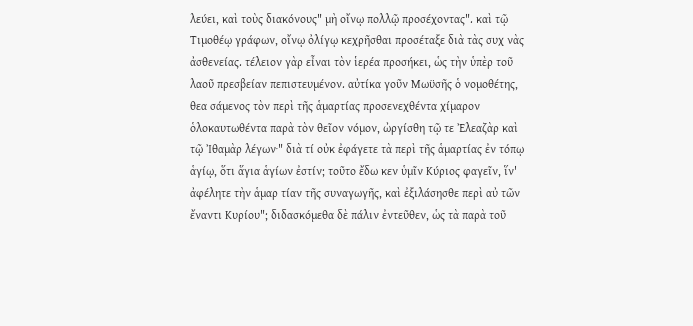λεύει, καὶ τοὺς διακόνους" μὴ οἴνῳ πολλῷ προσέχοντας". καὶ τῷ Τιμοθέῳ γράφων, οἴνῳ ὀλίγῳ κεχρῆσθαι προσέταξε διὰ τὰς συχ νὰς ἀσθενείας. τέλειον γὰρ εἶναι τὸν ἱερέα προσήκει, ὡς τὴν ὑπὲρ τοῦ λαοῦ πρεσβείαν πεπιστευμένον. αὐτίκα γοῦν Μωϋσῆς ὁ νομοθέτης, θεα σάμενος τὸν περὶ τῆς ἁμαρτίας προσενεχθέντα χίμαρον ὁλοκαυτωθέντα παρὰ τὸν θεῖον νόμον, ὠργίσθη τῷ τε Ἐλεαζὰρ καὶ τῷ Ἰθαμὰρ λέγων·" διὰ τί οὐκ ἐφάγετε τὰ περὶ τῆς ἁμαρτίας ἐν τόπῳ ἁγίῳ, ὅτι ἅγια ἁγίων ἐστίν; τοῦτο ἔδω κεν ὑμῖν Κύριος φαγεῖν, ἵν' ἀφέλητε τὴν ἁμαρ τίαν τῆς συναγωγῆς, καὶ ἐξιλάσησθε περὶ αὐ τῶν ἔναντι Κυρίου"; διδασκόμεθα δὲ πάλιν ἐντεῦθεν, ὡς τὰ παρὰ τοῦ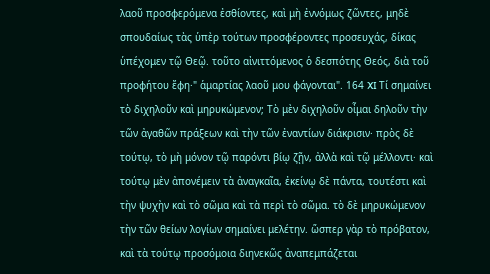λαοῦ προσφερόμενα ἐσθίοντες, καὶ μὴ ἐννόμως ζῶντες, μηδὲ σπουδαίως τὰς ὑπὲρ τούτων προσφέροντες προσευχάς, δίκας ὑπέχομεν τῷ Θεῷ. τοῦτο αἰνιττόμενος ὁ δεσπότης Θεός, διὰ τοῦ προφήτου ἔφη·" ἁμαρτίας λαοῦ μου φάγονται". 164 XI Τί σημαίνει τὸ διχηλοῦν καὶ μηρυκώμενον; Τὸ μὲν διχηλοῦν οἶμαι δηλοῦν τὴν τῶν ἀγαθῶν πράξεων καὶ τὴν τῶν ἐναντίων διάκρισιν· πρὸς δὲ τούτῳ, τὸ μὴ μόνον τῷ παρόντι βίῳ ζῇν, ἀλλὰ καὶ τῷ μέλλοντι· καὶ τούτῳ μὲν ἀπονέμειν τὰ ἀναγκαῖα, ἐκείνῳ δὲ πάντα, τουτέστι καὶ τὴν ψυχὴν καὶ τὸ σῶμα καὶ τὰ περὶ τὸ σῶμα. τὸ δὲ μηρυκώμενον τὴν τῶν θείων λογίων σημαίνει μελέτην. ὥσπερ γὰρ τὸ πρόβατον, καὶ τὰ τούτῳ προσόμοια διηνεκῶς ἀναπεμπάζεται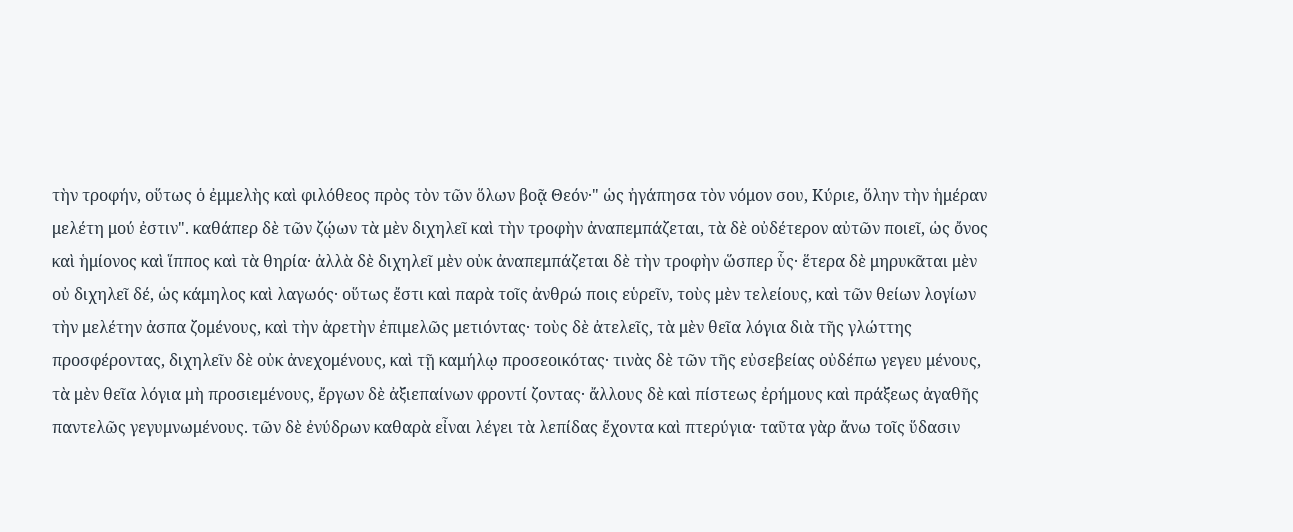τὴν τροφήν, οὕτως ὁ ἐμμελὴς καὶ φιλόθεος πρὸς τὸν τῶν ὅλων βοᾷ Θεόν·" ὡς ἠγάπησα τὸν νόμον σου, Κύριε, ὅλην τὴν ἡμέραν μελέτη μού ἐστιν". καθάπερ δὲ τῶν ζῴων τὰ μὲν διχηλεῖ καὶ τὴν τροφὴν ἀναπεμπάζεται, τὰ δὲ οὐδέτερον αὐτῶν ποιεῖ, ὡς ὄνος καὶ ἡμίονος καὶ ἵππος καὶ τὰ θηρία· ἀλλὰ δὲ διχηλεῖ μὲν οὐκ ἀναπεμπάζεται δὲ τὴν τροφὴν ὥσπερ ὗς· ἕτερα δὲ μηρυκᾶται μὲν οὐ διχηλεῖ δέ, ὡς κάμηλος καὶ λαγωός· οὕτως ἔστι καὶ παρὰ τοῖς ἀνθρώ ποις εὑρεῖν, τοὺς μὲν τελείους, καὶ τῶν θείων λογίων τὴν μελέτην ἀσπα ζομένους, καὶ τὴν ἀρετὴν ἐπιμελῶς μετιόντας· τοὺς δὲ ἀτελεῖς, τὰ μὲν θεῖα λόγια διὰ τῆς γλώττης προσφέροντας, διχηλεῖν δὲ οὐκ ἀνεχομένους, καὶ τῇ καμήλῳ προσεοικότας· τινὰς δὲ τῶν τῆς εὐσεβείας οὐδέπω γεγευ μένους, τὰ μὲν θεῖα λόγια μὴ προσιεμένους, ἔργων δὲ ἀξιεπαίνων φροντί ζοντας· ἄλλους δὲ καὶ πίστεως ἐρήμους καὶ πράξεως ἀγαθῆς παντελῶς γεγυμνωμένους. τῶν δὲ ἐνύδρων καθαρὰ εἶναι λέγει τὰ λεπίδας ἔχοντα καὶ πτερύγια· ταῦτα γὰρ ἄνω τοῖς ὕδασιν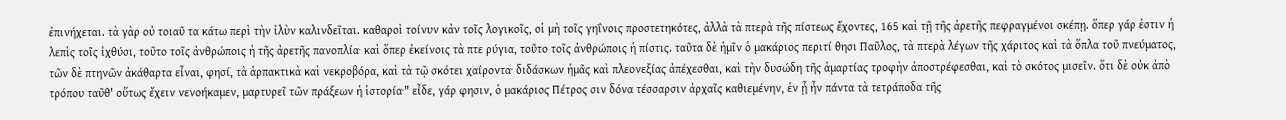ἐπινήχεται. τὰ γὰρ οὐ τοιαῦ τα κάτω περὶ τὴν ἰλὺν καλινδεῖται. καθαροὶ τοίνυν κἀν τοῖς λογικοῖς, οἱ μὴ τοῖς γηΐνοις προστετηκότες, ἀλλὰ τὰ πτερὰ τῆς πίστεως ἔχοντες, 165 καὶ τῇ τῆς ἀρετῆς πεφραγμένοι σκέπῃ. ὅπερ γάρ ἐστιν ἡ λεπὶς τοῖς ἰχθύσι, τοῦτο τοῖς ἀνθρώποις ἡ τῆς ἀρετῆς πανοπλία· καὶ ὅπερ ἐκείνοις τὰ πτε ρύγια, τοῦτο τοῖς ἀνθρώποις ἡ πίστις. ταῦτα δὲ ἡμῖν ὁ μακάριος περιτί θησι Παῦλος, τὰ πτερὰ λέγων τῆς χάριτος καὶ τὰ ὅπλα τοῦ πνεύματος, τῶν δὲ πτηνῶν ἀκάθαρτα εἶναι, φησί, τὰ ἁρπακτικὰ καὶ νεκροβόρα, καὶ τὰ τῷ σκότει χαίροντα· διδάσκων ἡμᾶς καὶ πλεονεξίας ἀπέχεσθαι, καὶ τὴν δυσώδη τῆς ἁμαρτίας τροφὴν ἀποστρέφεσθαι, καὶ τὸ σκότος μισεῖν. ὅτι δὲ οὐκ ἀπὸ τρόπου ταῦθ' οὕτως ἔχειν νενοήκαμεν, μαρτυρεῖ τῶν πράξεων ἡ ἱστορία·" εἶδε, γάρ φησιν, ὁ μακάριος Πέτρος σιν δόνα τέσσαρσιν ἀρχαῖς καθιεμένην, ἐν ᾗ ἦν πάντα τὰ τετράποδα τῆς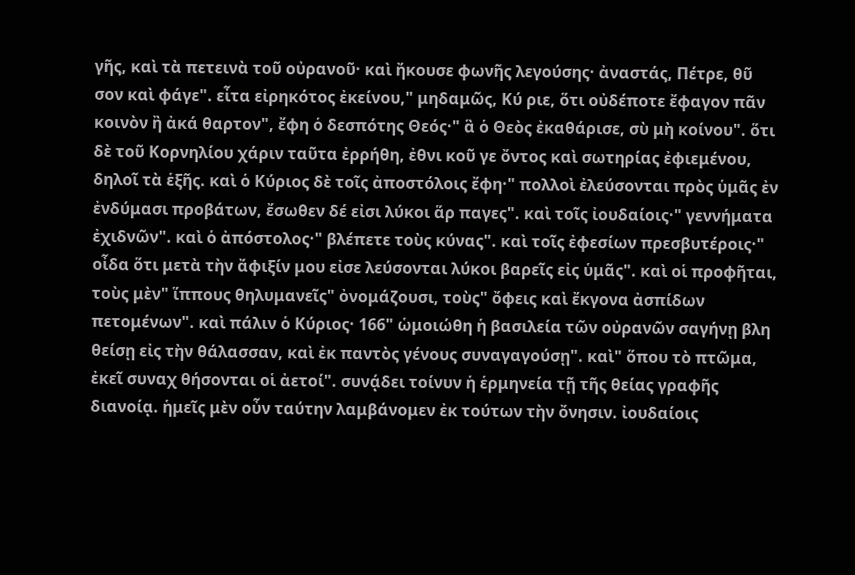γῆς, καὶ τὰ πετεινὰ τοῦ οὐρανοῦ· καὶ ἤκουσε φωνῆς λεγούσης· ἀναστάς, Πέτρε, θῦ σον καὶ φάγε". εἶτα εἰρηκότος ἐκείνου," μηδαμῶς, Κύ ριε, ὅτι οὐδέποτε ἔφαγον πᾶν κοινὸν ἢ ἀκά θαρτον", ἔφη ὁ δεσπότης Θεός·" ἃ ὁ Θεὸς ἐκαθάρισε, σὺ μὴ κοίνου". ὅτι δὲ τοῦ Κορνηλίου χάριν ταῦτα ἐρρήθη, ἐθνι κοῦ γε ὄντος καὶ σωτηρίας ἐφιεμένου, δηλοῖ τὰ ἑξῆς. καὶ ὁ Κύριος δὲ τοῖς ἀποστόλοις ἔφη·" πολλοὶ ἐλεύσονται πρὸς ὑμᾶς ἐν ἐνδύμασι προβάτων, ἔσωθεν δέ εἰσι λύκοι ἅρ παγες". καὶ τοῖς ἰουδαίοις·" γεννήματα ἐχιδνῶν". καὶ ὁ ἀπόστολος·" βλέπετε τοὺς κύνας". καὶ τοῖς ἐφεσίων πρεσβυτέροις·" οἶδα ὅτι μετὰ τὴν ἄφιξίν μου εἰσε λεύσονται λύκοι βαρεῖς εἰς ὑμᾶς". καὶ οἱ προφῆται, τοὺς μὲν" ἵππους θηλυμανεῖς" ὀνομάζουσι, τοὺς" ὄφεις καὶ ἔκγονα ἀσπίδων πετομένων". καὶ πάλιν ὁ Κύριος· 166" ὡμοιώθη ἡ βασιλεία τῶν οὐρανῶν σαγήνῃ βλη θείσῃ εἰς τὴν θάλασσαν, καὶ ἐκ παντὸς γένους συναγαγούσῃ". καὶ" ὅπου τὸ πτῶμα, ἐκεῖ συναχ θήσονται οἱ ἀετοί". συνᾴδει τοίνυν ἡ ἑρμηνεία τῇ τῆς θείας γραφῆς διανοίᾳ. ἡμεῖς μὲν οὖν ταύτην λαμβάνομεν ἐκ τούτων τὴν ὄνησιν. ἰουδαίοις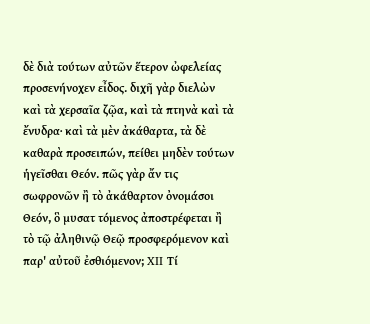δὲ διὰ τούτων αὐτῶν ἕτερον ὠφελείας προσενήνοχεν εἶδος. διχῆ γὰρ διελὼν καὶ τὰ χερσαῖα ζῷα, καὶ τὰ πτηνὰ καὶ τὰ ἔνυδρα· καὶ τὰ μὲν ἀκάθαρτα, τὰ δὲ καθαρὰ προσειπών, πείθει μηδὲν τούτων ἡγεῖσθαι Θεόν. πῶς γὰρ ἄν τις σωφρονῶν ἢ τὸ ἀκάθαρτον ὀνομάσοι Θεόν, ὃ μυσατ τόμενος ἀποστρέφεται ἢ τὸ τῷ ἀληθινῷ Θεῷ προσφερόμενον καὶ παρ' αὐτοῦ ἐσθιόμενον; XII Τί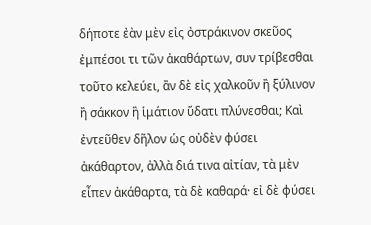δήποτε ἐὰν μὲν εἰς ὀστράκινον σκεῦος ἐμπέσοι τι τῶν ἀκαθάρτων, συν τρίβεσθαι τοῦτο κελεύει, ἂν δὲ εἰς χαλκοῦν ἢ ξύλινον ἢ σάκκον ἢ ἱμάτιον ὕδατι πλύνεσθαι; Καὶ ἐντεῦθεν δῆλον ὡς οὐδὲν φύσει ἀκάθαρτον, ἀλλὰ διά τινα αἰτίαν, τὰ μὲν εἶπεν ἀκάθαρτα, τὰ δὲ καθαρά· εἰ δὲ φύσει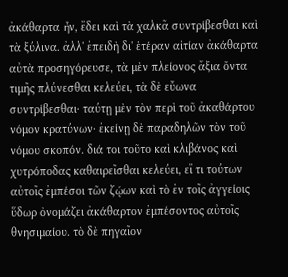ἀκάθαρτα ἦν, ἔδει καὶ τὰ χαλκᾶ συντρίβεσθαι καὶ τὰ ξύλινα. ἀλλ' ἐπειδὴ δι' ἑτέραν αἰτίαν ἀκάθαρτα αὐτὰ προσηγόρευσε, τὰ μὲν πλείονος ἄξια ὄντα τιμῆς πλύνεσθαι κελεύει, τὰ δὲ εὔωνα συντρίβεσθαι· ταύτῃ μὲν τὸν περὶ τοῦ ἀκαθάρτου νόμον κρατύνων· ἐκείνῃ δὲ παραδηλῶν τὸν τοῦ νόμου σκοπόν. διά τοι τοῦτο καὶ κλιβάνος καὶ χυτρόποδας καθαιρεῖσθαι κελεύει, εἴ τι τούτων αὐτοῖς ἐμπέσοι τῶν ζῴων καὶ τὸ ἐν τοῖς ἀγγείοις ὕδωρ ὀνομάζει ἀκάθαρτον ἐμπέσοντος αὐτοῖς θνησιμαίου. τὸ δὲ πηγαῖον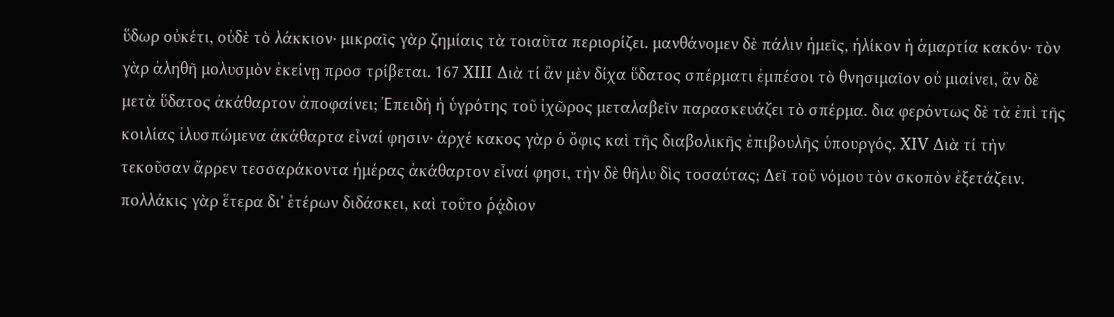ὕδωρ οὐκέτι, οὐδὲ τὸ λάκκιον· μικραῖς γὰρ ζημίαις τὰ τοιαῦτα περιορίζει. μανθάνομεν δὲ πάλιν ἡμεῖς, ἡλίκον ἡ ἁμαρτία κακόν· τὸν γὰρ ἀληθῆ μολυσμὸν ἐκείνῃ προσ τρίβεται. 167 XIII Διὰ τί ἂν μὲν δίχα ὕδατος σπέρματι ἐμπέσοι τὸ θνησιμαῖον οὐ μιαίνει, ἂν δὲ μετὰ ὕδατος ἀκάθαρτον ἀποφαίνει; Ἐπειδὴ ἡ ὑγρότης τοῦ ἰχῶρος μεταλαβεῖν παρασκευάζει τὸ σπέρμα. δια φερόντως δὲ τὰ ἐπὶ τῆς κοιλίας ἰλυσπώμενα ἀκάθαρτα εἶναί φησιν· ἀρχέ κακος γὰρ ὁ ὄφις καὶ τῆς διαβολικῆς ἐπιβουλῆς ὑπουργός. XIV Διὰ τί τὴν τεκοῦσαν ἄρρεν τεσσαράκοντα ἡμέρας ἀκάθαρτον εἶναί φησι, τὴν δὲ θῆλυ δὶς τοσαύτας; Δεῖ τοῦ νόμου τὸν σκοπὸν ἐξετάζειν. πολλάκις γὰρ ἕτερα δι' ἑτέρων διδάσκει, καὶ τοῦτο ῥᾴδιον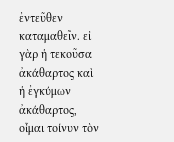ἐντεῦθεν καταμαθεῖν. εἰ γὰρ ἡ τεκοῦσα ἀκάθαρτος καὶ ἡ ἐγκύμων ἀκάθαρτος, οἶμαι τοίνυν τὸν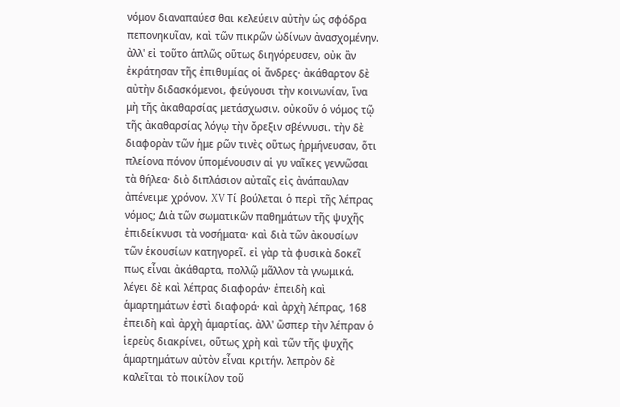νόμον διαναπαύεσ θαι κελεύειν αὐτὴν ὡς σφόδρα πεπονηκυῖαν, καὶ τῶν πικρῶν ὠδίνων ἀνασχομένην. ἀλλ' εἰ τοῦτο ἁπλῶς οὕτως διηγόρευσεν, οὐκ ἂν ἐκράτησαν τῆς ἐπιθυμίας οἱ ἄνδρες· ἀκάθαρτον δὲ αὐτὴν διδασκόμενοι, φεύγουσι τὴν κοινωνίαν, ἵνα μὴ τῆς ἀκαθαρσίας μετάσχωσιν. οὐκοῦν ὁ νόμος τῷ τῆς ἀκαθαρσίας λόγῳ τὴν ὄρεξιν σβέννυσι. τὴν δὲ διαφορὰν τῶν ἡμε ρῶν τινὲς οὕτως ἡρμήνευσαν, ὅτι πλείονα πόνον ὑπομένουσιν αἱ γυ ναῖκες γεννῶσαι τὰ θήλεα· διὸ διπλάσιον αὐταῖς εἰς ἀνάπαυλαν ἀπένειμε χρόνον. XV Τί βούλεται ὁ περὶ τῆς λέπρας νόμος; Διὰ τῶν σωματικῶν παθημάτων τῆς ψυχῆς ἐπιδείκνυσι τὰ νοσήματα· καὶ διὰ τῶν ἀκουσίων τῶν ἑκουσίων κατηγορεῖ. εἰ γὰρ τὰ φυσικὰ δοκεῖ πως εἶναι ἀκάθαρτα, πολλῷ μᾶλλον τὰ γνωμικά. λέγει δὲ καὶ λέπρας διαφοράν· ἐπειδὴ καὶ ἁμαρτημάτων ἐστὶ διαφορά· καὶ ἀρχὴ λέπρας, 168 ἐπειδὴ καὶ ἀρχὴ ἁμαρτίας. ἀλλ' ὥσπερ τὴν λέπραν ὁ ἱερεὺς διακρίνει, οὕτως χρὴ καὶ τῶν τῆς ψυχῆς ἁμαρτημάτων αὐτὸν εἶναι κριτήν. λεπρὸν δὲ καλεῖται τὸ ποικίλον τοῦ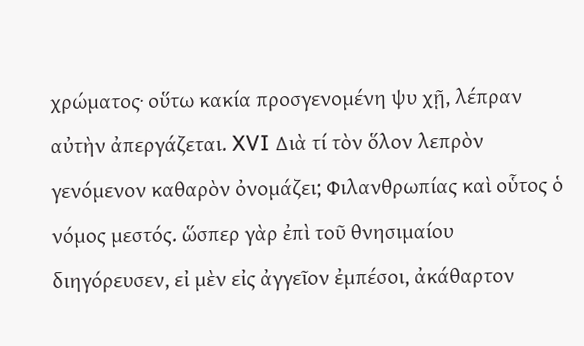χρώματος· οὕτω κακία προσγενομένη ψυ χῇ, λέπραν αὐτὴν ἀπεργάζεται. XVI Διὰ τί τὸν ὅλον λεπρὸν γενόμενον καθαρὸν ὀνομάζει; Φιλανθρωπίας καὶ οὗτος ὁ νόμος μεστός. ὥσπερ γὰρ ἐπὶ τοῦ θνησιμαίου διηγόρευσεν, εἰ μὲν εἰς ἀγγεῖον ἐμπέσοι, ἀκάθαρτον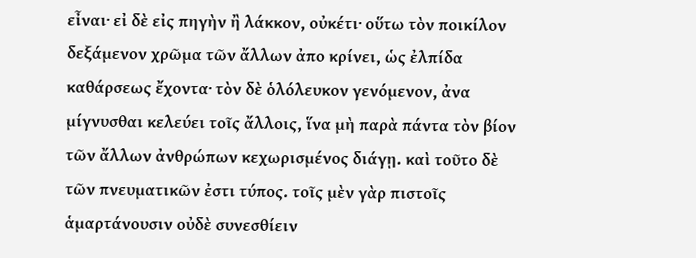εἶναι· εἰ δὲ εἰς πηγὴν ἢ λάκκον, οὐκέτι· οὕτω τὸν ποικίλον δεξάμενον χρῶμα τῶν ἄλλων ἀπο κρίνει, ὡς ἐλπίδα καθάρσεως ἔχοντα· τὸν δὲ ὁλόλευκον γενόμενον, ἀνα μίγνυσθαι κελεύει τοῖς ἄλλοις, ἵνα μὴ παρὰ πάντα τὸν βίον τῶν ἄλλων ἀνθρώπων κεχωρισμένος διάγῃ. καὶ τοῦτο δὲ τῶν πνευματικῶν ἐστι τύπος. τοῖς μὲν γὰρ πιστοῖς ἁμαρτάνουσιν οὐδὲ συνεσθίειν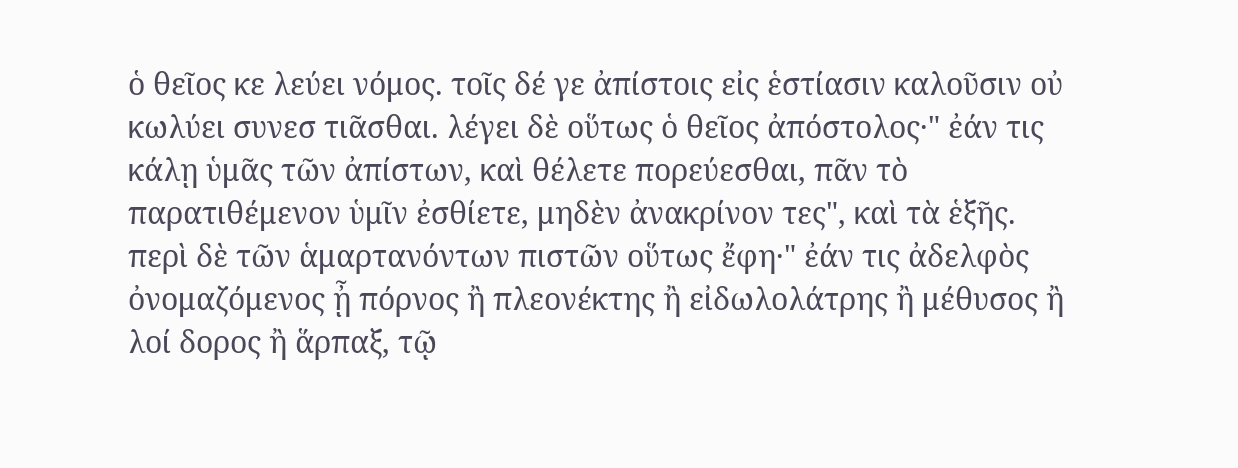ὁ θεῖος κε λεύει νόμος. τοῖς δέ γε ἀπίστοις εἰς ἑστίασιν καλοῦσιν οὐ κωλύει συνεσ τιᾶσθαι. λέγει δὲ οὕτως ὁ θεῖος ἀπόστολος·" ἐάν τις κάλῃ ὑμᾶς τῶν ἀπίστων, καὶ θέλετε πορεύεσθαι, πᾶν τὸ παρατιθέμενον ὑμῖν ἐσθίετε, μηδὲν ἀνακρίνον τες", καὶ τὰ ἑξῆς. περὶ δὲ τῶν ἁμαρτανόντων πιστῶν οὕτως ἔφη·" ἐάν τις ἀδελφὸς ὀνομαζόμενος ᾖ πόρνος ἢ πλεονέκτης ἢ εἰδωλολάτρης ἢ μέθυσος ἢ λοί δορος ἢ ἅρπαξ, τῷ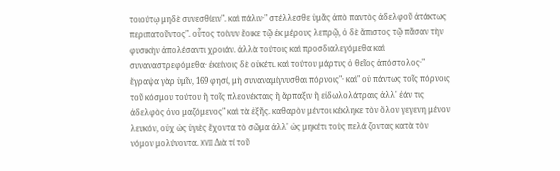τοιούτῳ μηδὲ συνεσθίειν". καὶ πάλιν·" στέλλεσθε ὑμᾶς ἀπὸ παντὸς ἀδελφοῦ ἀτάκτως περιπατοῦντος". οὗτος τοίνυν ἔοικε τῷ ἐκ μέρους λεπρῷ, ὁ δὲ ἄπιστος τῷ πᾶσαν τὴν φυσικὴν ἀπολέσαντι χροιάν. ἀλλὰ τούτοις καὶ προσδιαλεγόμεθα καὶ συναναστρεφόμεθα· ἐκείνοις δὲ οὐκέτι. καὶ τούτου μάρτυς ὁ θεῖος ἀπόστολος·" ἔγραψα γὰρ ὑμῖν, 169 φησί, μὴ συναναμίγνυσθαι πόρνοις"· καὶ" οὐ πάντως τοῖς πόρνοις τοῦ κόσμου τούτου ἢ τοῖς πλεονέκταις ἢ ἅρπαξιν ἢ εἰδωλολάτραις ἀλλ' ἐάν τις ἀδελφὸς ὀνο μαζόμενος" καὶ τὰ ἑξῆς. καθαρὸν μέντοι κέκληκε τὸν ὅλον γεγενη μένον λευκόν, οὐχ ὡς ὑγιὲς ἔχοντα τὸ σῶμα ἀλλ' ὡς μηκέτι τοὺς πελά ζοντας κατὰ τὸν νόμον μολύνοντα. XVII Διὰ τί τοῦ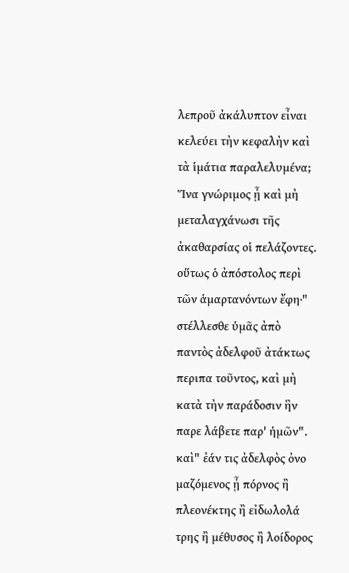λεπροῦ ἀκάλυπτον εἶναι κελεύει τὴν κεφαλὴν καὶ τὰ ἱμάτια παραλελυμένα; Ἵνα γνώριμος ᾖ καὶ μὴ μεταλαγχάνωσι τῆς ἀκαθαρσίας οἱ πελάζοντες. οὕτως ὁ ἀπόστολος περὶ τῶν ἁμαρτανόντων ἔφη·" στέλλεσθε ὑμᾶς ἀπὸ παντὸς ἀδελφοῦ ἀτάκτως περιπα τοῦντος, καὶ μὴ κατὰ τὴν παράδοσιν ἣν παρε λάβετε παρ' ἡμῶν". καὶ" ἐάν τις ἀδελφὸς ὀνο μαζόμενος ᾖ πόρνος ἢ πλεονέκτης ἢ εἰδωλολά τρης ἢ μέθυσος ἢ λοίδορος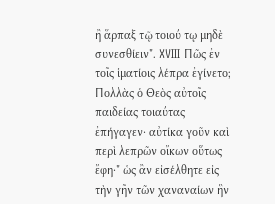ἢ ἅρπαξ τῷ τοιού τῳ μηδὲ συνεσθίειν". XVIII Πῶς ἐν τοῖς ἱματίοις λέπρα ἐγίνετο; Πολλὰς ὁ Θεὸς αὐτοῖς παιδείας τοιαύτας ἐπήγαγεν· αὐτίκα γοῦν καὶ περὶ λεπρῶν οἴκων οὕτως ἔφη·" ὡς ἂν εἰσέλθητε εἰς τὴν γῆν τῶν χαναναίων ἣν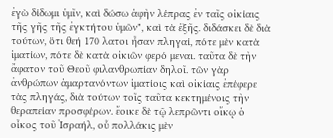ἐγὼ δίδωμι ὑμῖν, καὶ δώσω ἁφὴν λέπρας ἐν ταῖς οἰκίαις τῆς γῆς τῆς ἐγκτήτου ὑμῶν", καὶ τὰ ἑξῆς. διδάσκει δὲ διὰ τούτων, ὅτι θεή 170 λατοι ἦσαν πληγαί, πότε μὲν κατὰ ἱματίων, πότε δὲ κατὰ οἰκιῶν φερό μεναι. ταῦτα δὲ τὴν ἄφατον τοῦ Θεοῦ φιλανθρωπίαν δηλοῖ. τῶν γὰρ ἀνθρώπων ἁμαρτανόντων ἱματίοις καὶ οἰκίαις ἐπέφερε τὰς πληγάς, διὰ τούτων τοῖς ταῦτα κεκτημένοις τὴν θεραπείαν προσφέρων. ἔοικε δὲ τῷ λεπρῶντι οἴκῳ ὁ οἶκος τοῦ Ἰσραήλ, οὗ πολλάκις μὲν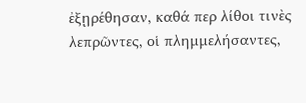ἐξῃρέθησαν, καθά περ λίθοι τινὲς λεπρῶντες, οἱ πλημμελήσαντες,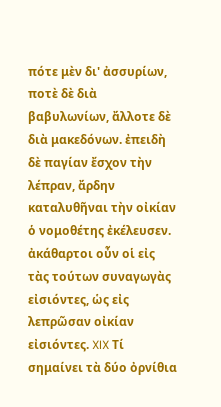πότε μὲν δι' ἀσσυρίων, ποτὲ δὲ διὰ βαβυλωνίων, ἄλλοτε δὲ διὰ μακεδόνων. ἐπειδὴ δὲ παγίαν ἔσχον τὴν λέπραν, ἄρδην καταλυθῆναι τὴν οἰκίαν ὁ νομοθέτης ἐκέλευσεν. ἀκάθαρτοι οὖν οἱ εἰς τὰς τούτων συναγωγὰς εἰσιόντες, ὡς εἰς λεπρῶσαν οἰκίαν εἰσιόντες. XIX Τί σημαίνει τὰ δύο ὀρνίθια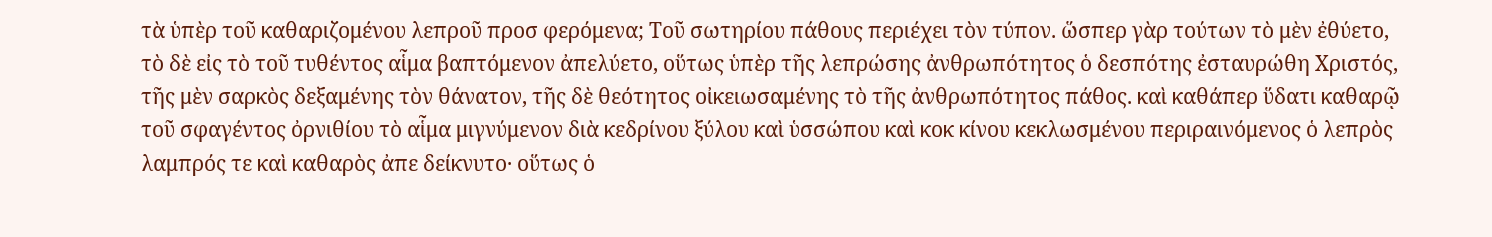τὰ ὑπὲρ τοῦ καθαριζομένου λεπροῦ προσ φερόμενα; Τοῦ σωτηρίου πάθους περιέχει τὸν τύπον. ὥσπερ γὰρ τούτων τὸ μὲν ἐθύετο, τὸ δὲ εἰς τὸ τοῦ τυθέντος αἷμα βαπτόμενον ἀπελύετο, οὕτως ὑπὲρ τῆς λεπρώσης ἀνθρωπότητος ὁ δεσπότης ἐσταυρώθη Χριστός, τῆς μὲν σαρκὸς δεξαμένης τὸν θάνατον, τῆς δὲ θεότητος οἰκειωσαμένης τὸ τῆς ἀνθρωπότητος πάθος. καὶ καθάπερ ὕδατι καθαρῷ τοῦ σφαγέντος ὀρνιθίου τὸ αἷμα μιγνύμενον διὰ κεδρίνου ξύλου καὶ ὑσσώπου καὶ κοκ κίνου κεκλωσμένου περιραινόμενος ὁ λεπρὸς λαμπρός τε καὶ καθαρὸς ἀπε δείκνυτο· οὕτως ὁ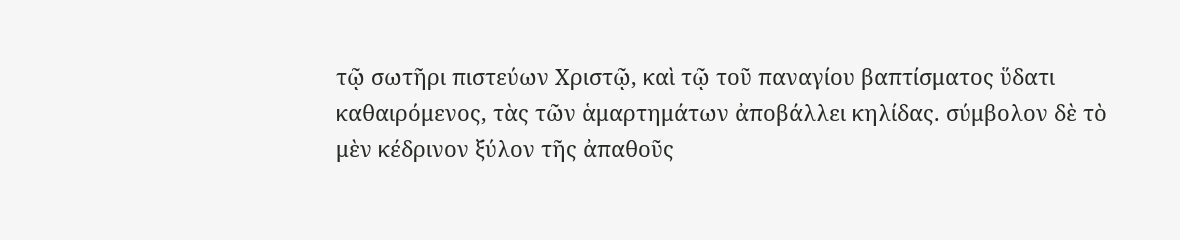τῷ σωτῆρι πιστεύων Χριστῷ, καὶ τῷ τοῦ παναγίου βαπτίσματος ὕδατι καθαιρόμενος, τὰς τῶν ἁμαρτημάτων ἀποβάλλει κηλίδας. σύμβολον δὲ τὸ μὲν κέδρινον ξύλον τῆς ἀπαθοῦς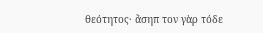θεότητος· ἄσηπ τον γὰρ τόδε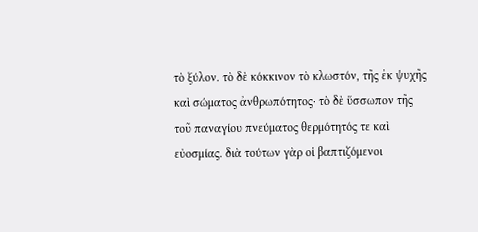τὸ ξύλον. τὸ δὲ κόκκινον τὸ κλωστόν, τῆς ἐκ ψυχῆς καὶ σώματος ἀνθρωπότητος· τὸ δὲ ὕσσωπον τῆς τοῦ παναγίου πνεύματος θερμότητός τε καὶ εὐοσμίας. διὰ τούτων γὰρ οἱ βαπτιζόμενοι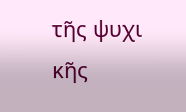τῆς ψυχι κῆς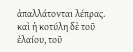ἀπαλλάτονται λέπρας. καὶ ἡ κοτύλη δὲ τοῦ ἐλαίου, τοῦ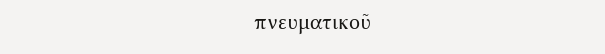πνευματικοῦ